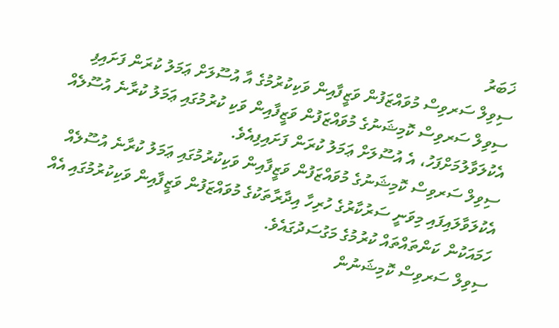ޚަބަރު
ސިވިލް ސަރވިސް މުވައްޒަފުން ވަޒީފާއިން ވަކިކުރުމުގެ އާ އުސޫލަށް ޢަމަލު ކުރަން ފަށައިފި
ސިވިލް ސަރވިސް ކޮމިޝަނުގެ މުވައްޒަފުން ވަޒީފާއިން ވަކި ކުރުމުގައި ޢަމަލު ކުރާނެ އުސޫލެއް އެކުލަވާލުމަށްފަހު، އެ އުސޫލަށް ޢަމަލު ކުރަން ފަށައިފިއެވެ.
ސިވިލް ސަރވިސް ކޮމިޝަނުގެ މުވައްޒަފުން ވަޒީފާއިން ވަކިކުރުމުގައި ޢަމަލު ކުރާނެ އުސޫލެއް އެކުލަވާލައިފައި މިވަނީ ސަރުކާރުގެ ހުރިހާ އިދާރާތަކުގެ މުވައްޒަފުން ވަޒީފާއިން ވަކިކުރުމުގައި އެއް ހަމައަކުން ކަންތައްތައް ކުރުމުގެ މަގުސަދުގައެވެ.
ސިވިލް ސަރވިސް ކޮމިޝަނުން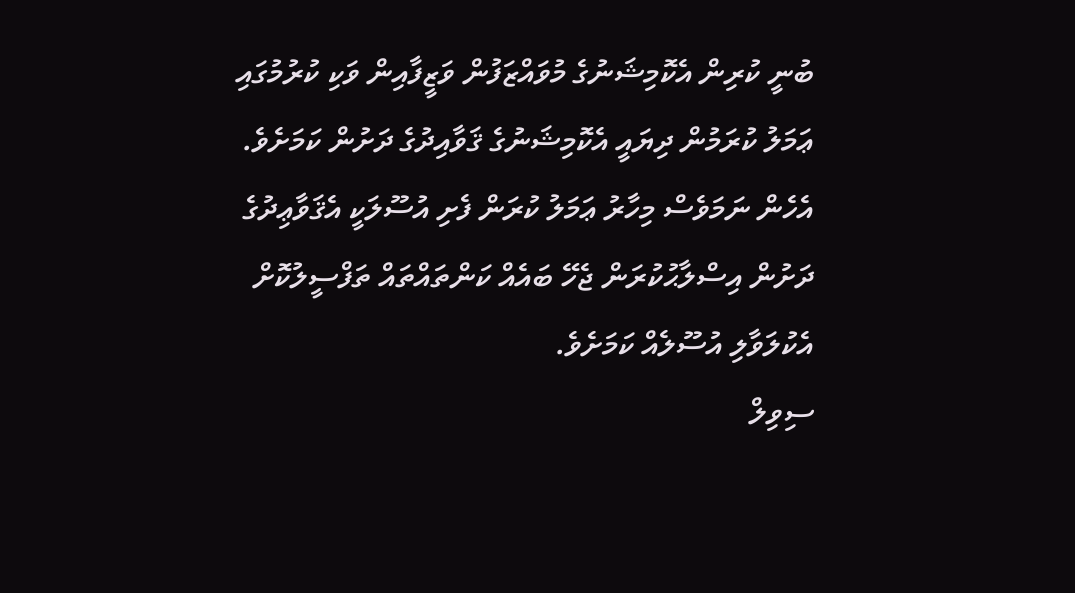ބުނީ ކުރިން އެކޮމިޝަނުގެ މުވައްޒަފުން ވަޒީފާއިން ވަކި ކުރުމުގައި ޢަމަލު ކުރަމުން ދިޔައީ އެކޮމިޝަނުގެ ޤަވާއިދުގެ ދަށުން ކަމަށެވެ. އެހެން ނަމަވެސް މިހާރު ޢަމަލު ކުރަން ފެށި އުސޫލަކީ އެޤަވާޢިދުގެ ދަށުން އިސްލާޙުކުރަން ޖެހޭ ބައެއް ކަންތައްތައް ތަފްސީލުކޮށް އެކުލަވާލި އުސޫލެއް ކަމަށެވެ.
ސިވިލް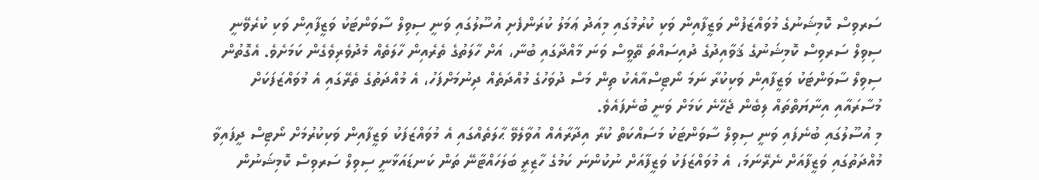ސަރވިސް ކޮމިޝަނުގެ މުވައްޒަފުން ވަޒީފާއިން ވަކި ކުރުމުގައި މިއަދު ޢަމަލު ކުރަންފެށި އުސޫލުގައި ވަނީ ސިވިލް ސާވަންޓަކު ވަޒީފާއިން ވަކި ކުރެވޭނީ ސިވިލް ސަރވިސް ކޮމިޝަނުގެ ޤަވާއިދުގެ ދުއިސައްތަ ތޭވީސް ވަނަ މާއްދާގައި ބުނާ، އަށް ހާލަތުގެ ތެރެއިން ހާލަތެއް މެދުވެރިވެގެން ކަމަށެވެ. އެގޮތުން ސިވިލް ސާވަންޓަކު ވަޒީފާއިން ވަކިކުރާ ނަމަ ނޯޓިސްއާއެކު ތިން މަސް ދުވަހުގެ މުއްދަތެއް ދިނުމަށްފަހު، އެ މުއްދަތުގެ ތެރޭގައި އެ މުވައްޒަފަކަށް މުސާރައާއި އިނާޔަތްތައް ލިބެން ޖެހޭނެ ކަމަށް ވަނީ ބުނެފައެވެ.
މި އުސޫލުގައި ބުނެފައި ވަނީ ސިވިލް ސާވަންޓަކު މަސައްކަތް ކުރާ އިދާރާއެއް އުވާލެވޭ ޙާލަތެއްގައި އެ މުވައްޒަފަކު ވަޒީފާއިން ވަކިކުރުމަށް ނޯޓިސް ދީފައިވާ މުއްދަތުގައި ވަޒީފާއަށް ނެރޭނަމަ، އެ މުވައްޒަފަކު ވަޒީފާއަށް ނުކުންނަ ކަމުގެ ހާޒިރީ ބަލަހައްޓާނޭ ތަން ކަނޑައަޅާނީ ސިވިލް ސަރވިސް ކޮމިޝަނުން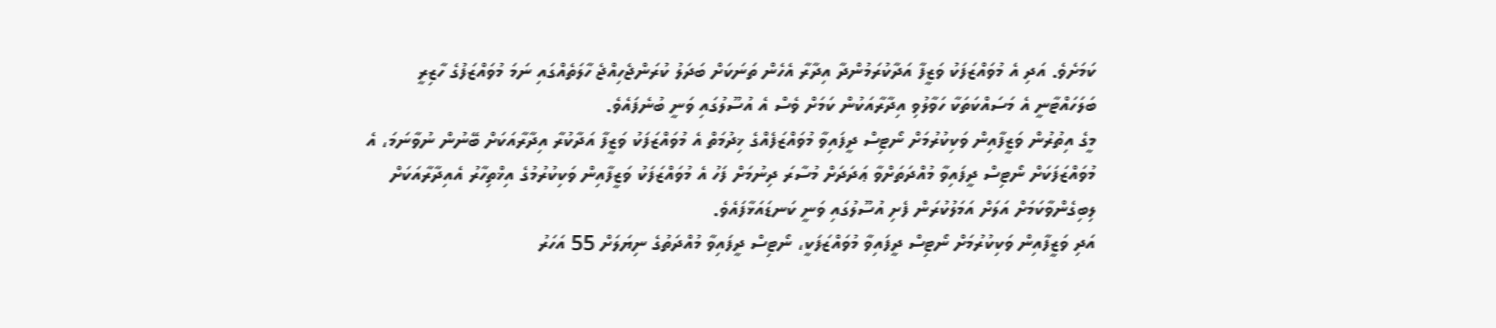ކަމަށެވެ. އަދި އެ މުވައްޒަފަކު ވަޒީފާ އަދާކުރަމުންދާ އިދާރާ އެހެން ތަނަކަށް ބަދަލު ކުރަންޖެހިއްޖެ ހާލަތެއްގައި ނަމަ މުވައްޒަފުގެ ހާޒިރީ ބަލަހައްޓާނީ އެ މަސައްކަތަކާ ހަވާލުވި އިދާރާއަކުން ކަމަށް ވެސް އެ އުސޫލުގައި ވަނީ ބުނެފައެވެ.
މީގެ އިތުރުން ވަޒީފާއިން ވަކިކުރުމަށް ނޯޓިސް ދީފައިވާ މުވައްޒަފެއްގެ ޚިދުމަތް އެ މުވައްޒަފަކު ވަޒީފާ އަދާކުރާ އިދާރާއަކަށް ބޭނުން ނުވާނަމަ، އެ މުވައްޒަފަކަށް ނޯޓިސް ދީފައިވާ މުއްދަތަށްވާ ޢަދަދަށް މުސާރަ ދިނުމަށް ފަހު އެ މުވައްޒަފަކު ވަޒީފާއިން ވަކިކުރުމުގެ އިޚްތިހާރު އެއިދާރާއަކަށް ލިބިގެންވާކަމަށް އަލަށް އަމަލުކުރަން ފެށި އުސޫލުގައި ވަނީ ކަނޑައަޅާފައެވެ.
އަދި ވަޒީފާއިން ވަކިކުރުމަށް ނޯޓިސް ދީފައިވާ މުވައްޒަފަކީ، ނޯޓިސް ދީފައިވާ މުއްދަތުގެ ނިޔަލަށް 55 އަހަރު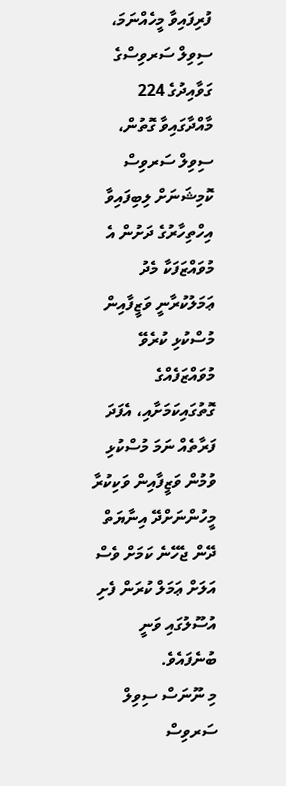ފުރިފައިވާ މީހެއްނަމަ، ސިވިލް ސަރވިސްގެ ގަވާއިދުގެ 224 މާއްދާގައިވާ ގޮތުން، ސިވިލް ސަރވިސް ކޮމިޝަނަށް ލިބިފައިވާ އިހްތިހާރުގެ ދަށުން އެ މުވައްޒަފަކާ މެދު ޢަމަލުކުރާނީ ވަޒީފާއިން މުސްކުޅި ކުރެވޭ މުވައްޒަފެއްގެ ގޮތުގައިކަމަށާއި، އެފަދަ ފަރާތެއް ނަމަ މުސްކުޅި ވުމުން ވަޒީފާއިން ވަކިކުރާ މީހުންނަށްދޭ އިނާޔަތް ދޭން ޖެހޭނެ ކަމަށް ވެސް އަލަށް ޢަމަލް ކުރަން ފެށި އުސޫލުގައި ވަނީ ބުނެފައެވެ.
މި ނޫނަސް ސިވިލް ސަރވިސް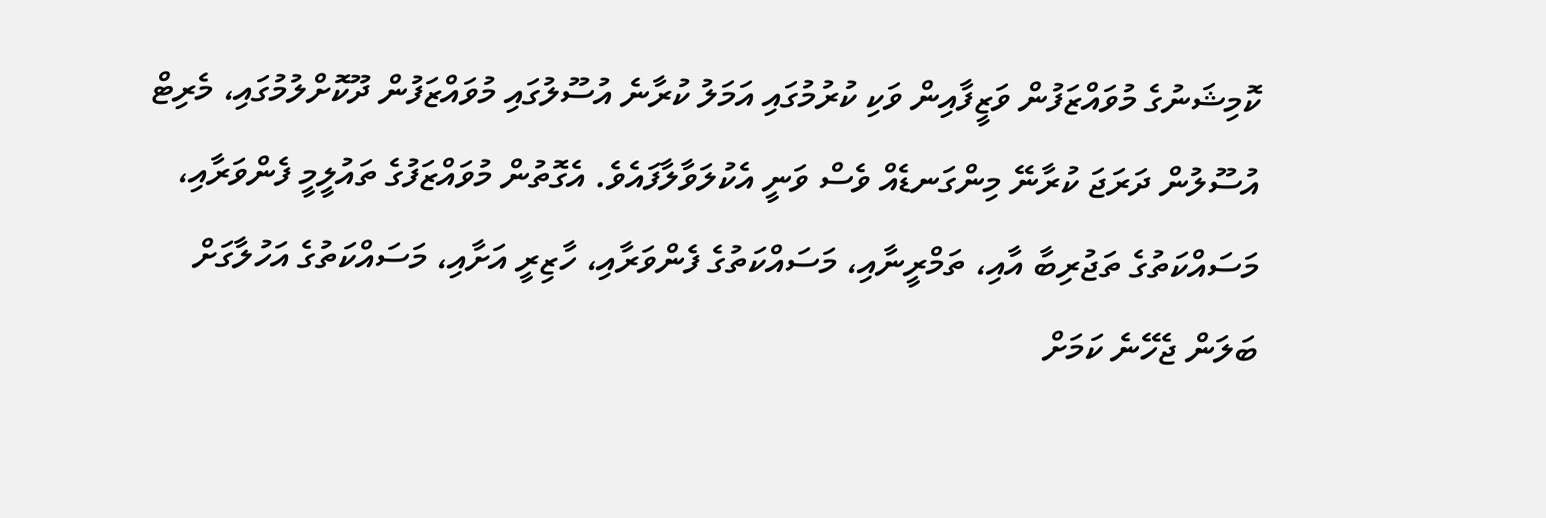ކޮމިޝަނުގެ މުވައްޒަފުން ވަޒީފާއިން ވަކި ކުރުމުގައި އަމަލު ކުރާނެ އުސޫލުގައި މުވައްޒަފުން ދޫކޮށްލުމުގައި، މެރިޓް އުސޫލުން ދަރަޖަ ކުރާނޭ މިންގަނޑެއް ވެސް ވަނީ އެކުލަވާލާފައެވެ. އެގޮތުން މުވައްޒަފުގެ ތައުލީމީ ފެންވަރާއި، މަސައްކަތުގެ ތަޖުރިބާ އާއި، ތަމްރީނާއި، މަސައްކަތުގެ ފެންވަރާއި، ހާޒިރީ އަށާއި، މަސައްކަތުގެ އަހުލާގަށް ބަލަން ޖެހޭނެ ކަމަށް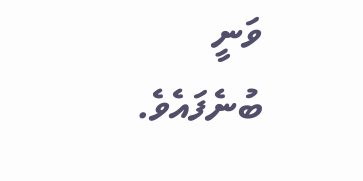ވަނީ ބުނެފައެވެ.